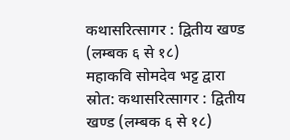कथासरित्सागर : द्वितीय खण्ड (लम्बक ६ से १८)
महाकवि सोमदेव भट्ट द्वारा
स्रोत: कथासरित्सागर : द्वितीय खण्ड (लम्बक ६ से १८)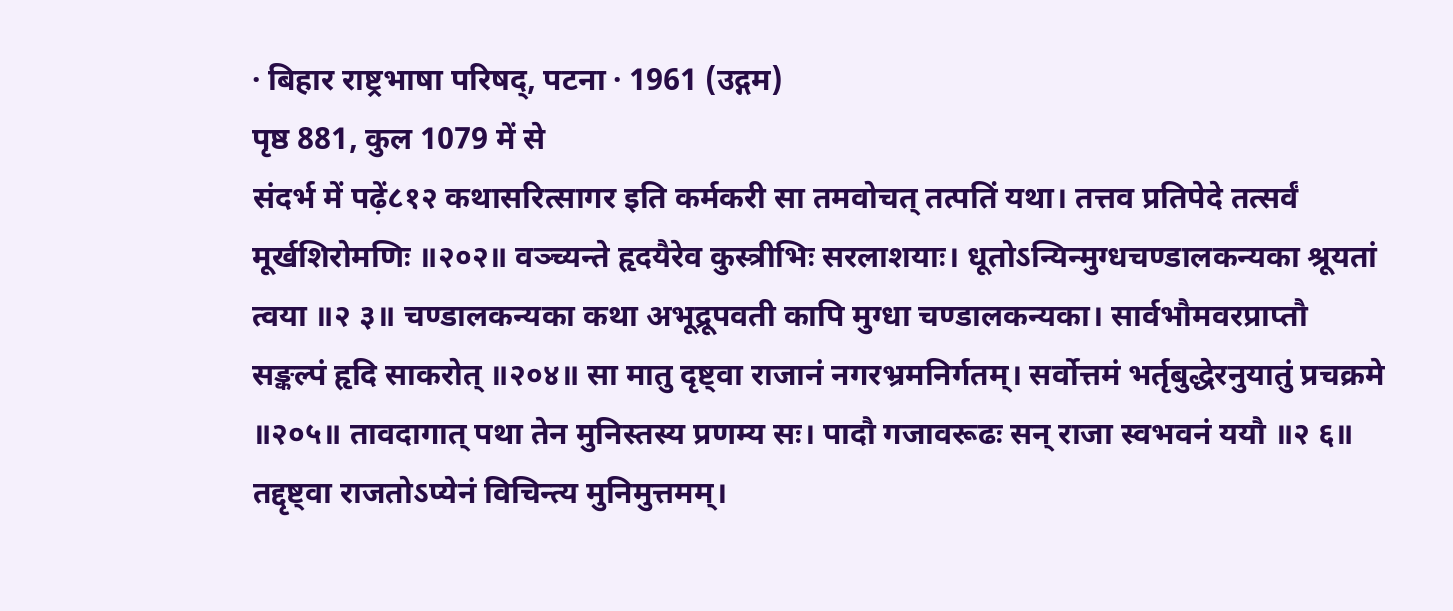· बिहार राष्ट्रभाषा परिषद्, पटना · 1961 (उद्गम)
पृष्ठ 881, कुल 1079 में से
संदर्भ में पढ़ें८१२ कथासरित्सागर इति कर्मकरी सा तमवोचत् तत्पतिं यथा। तत्तव प्रतिपेदे तत्सर्वं मूर्खशिरोमणिः ॥२०२॥ वञ्च्यन्ते हृदयैरेव कुस्त्रीभिः सरलाशयाः। धूतोऽन्यिन्मुग्धचण्डालकन्यका श्रूयतां त्वया ॥२ ३॥ चण्डालकन्यका कथा अभूद्रूपवती कापि मुग्धा चण्डालकन्यका। सार्वभौमवरप्राप्तौ सङ्कल्पं हृदि साकरोत् ॥२०४॥ सा मातु दृष्ट्वा राजानं नगरभ्रमनिर्गतम्। सर्वोत्तमं भर्तृबुद्धेरनुयातुं प्रचक्रमे ॥२०५॥ तावदागात् पथा तेन मुनिस्तस्य प्रणम्य सः। पादौ गजावरूढः सन् राजा स्वभवनं ययौ ॥२ ६॥ तद्दृष्ट्वा राजतोऽप्येनं विचिन्त्य मुनिमुत्तमम्।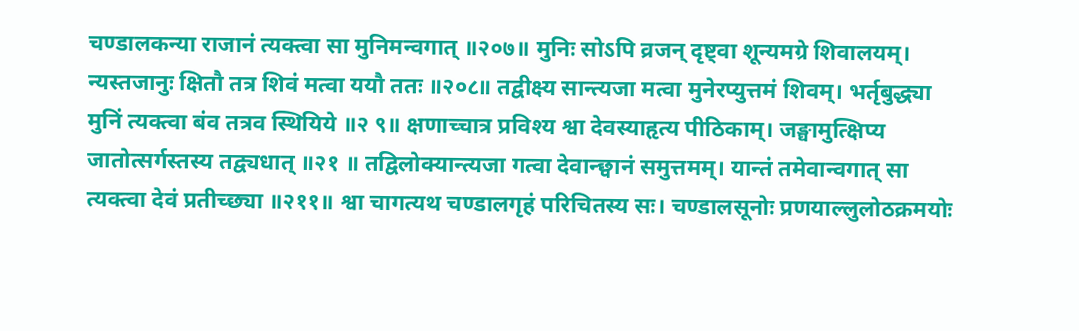चण्डालकन्या राजानं त्यक्त्वा सा मुनिमन्वगात् ॥२०७॥ मुनिः सोऽपि व्रजन् दृष्ट्वा शून्यमग्रे शिवालयम्। न्यस्तजानुः क्षितौ तत्र शिवं मत्वा ययौ ततः ॥२०८॥ तद्वीक्ष्य सान्त्यजा मत्वा मुनेरप्युत्तमं शिवम्। भर्तृबुद्ध्या मुनिं त्यक्त्वा बंव तत्रव स्थियिये ॥२ ९॥ क्षणाच्चात्र प्रविश्य श्वा देवस्याहृत्य पीठिकाम्। जङ्घामुत्क्षिप्य जातोत्सर्गस्तस्य तद्व्यधात् ॥२१ ॥ तद्विलोक्यान्त्यजा गत्वा देवान्छ्वानं समुत्तमम्। यान्तं तमेवान्वगात् सा त्यक्त्वा देवं प्रतीच्छ्या ॥२११॥ श्वा चागत्यथ चण्डालगृहं परिचितस्य सः। चण्डालसूनोः प्रणयाल्लुलोठक्रमयोः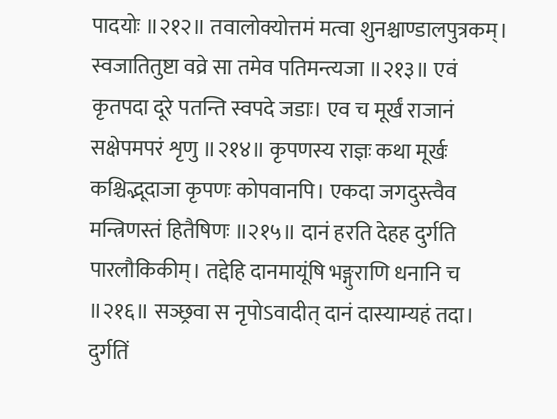पादयोः ॥२१२॥ तवालोक्योत्तमं मत्वा शुनश्चाण्डालपुत्रकम्। स्वजातितुष्टा वव्रे सा तमेव पतिमन्त्यजा ॥२१३॥ एवं कृतपदा दूरे पतन्ति स्वपदे जडाः। एव च मूर्खं राजानं सक्षेपमपरं शृणु ॥२१४॥ कृपणस्य राज्ञः कथा मूर्खः कश्चिद्भूदाजा कृपणः कोपवानपि। एकदा जगदुस्त्वैव मन्त्रिणस्तं हितैषिणः ॥२१५॥ दानं हरति देहह दुर्गति पारलौकिकीम्। तद्देहि दानमायूंषि भङ्गुराणि धनानि च ॥२१६॥ सञ्छ्रवा स नृपोऽवादीत् दानं दास्याम्यहं तदा। दुर्गतिं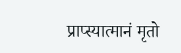प्राप्स्यात्मानं मृतो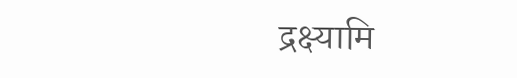द्रक्ष्यामि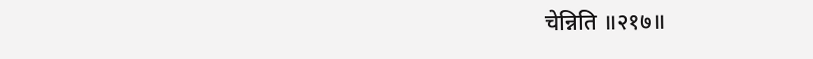चेन्निति ॥२१७॥